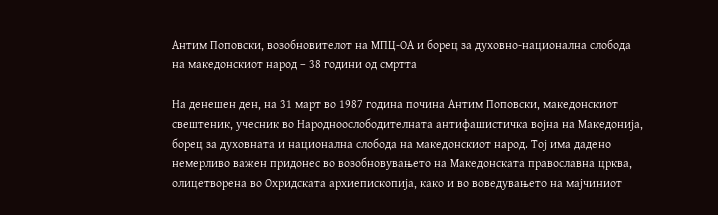Антим Поповски, возобновителот на МПЦ-ОА и борец за духовно-национална слобода на македонскиот народ – 38 години од смртта

На денешен ден, на 31 март во 1987 година почина Антим Поповски, македонскиот свештеник, учесник во Народноослободителната антифашистичка војна на Македонија, борец за духовната и национална слобода на македонскиот народ. Тој има дадено немерливо важен придонес во возобновувањето на Македонската православна црква, олицетворена во Охридската архиепископија, како и во воведувањето на мајчиниот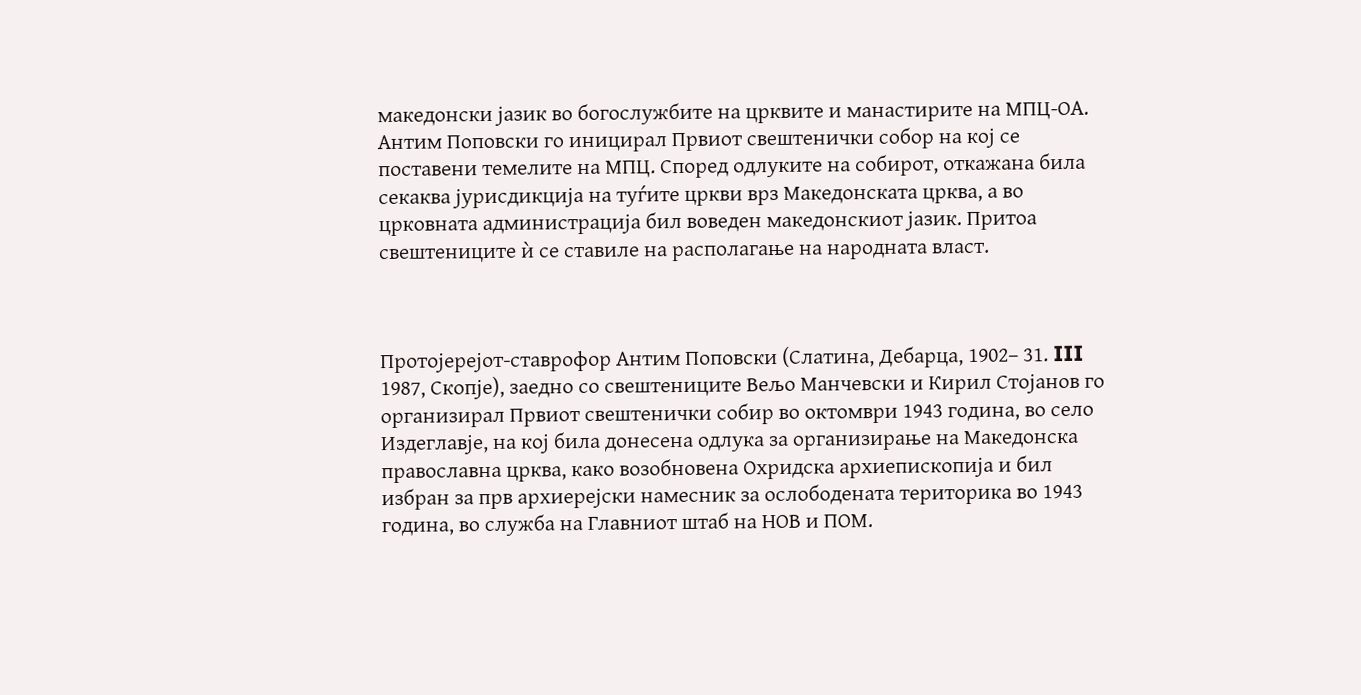македонски јазик во богослужбите на црквите и манастирите на МПЦ-ОА. Антим Поповски го иницирал Првиот свештенички собор на кој се поставени темелите на МПЦ. Според одлуките на собирот, откажана била секаква јурисдикција на туѓите цркви врз Македонската црква, а во црковната администрација бил воведен македонскиот јазик. Притоа свештениците ѝ се ставиле на располагање на народната власт.



Протојерејот-ставрофор Антим Поповски (Слатина, Дебарца, 1902– 31. III 1987, Скопје), заедно со свештениците Вељо Манчевски и Кирил Стојанов го организирал Првиот свештенички собир во октомври 1943 година, во село Издеглавје, на кој била донесена одлука за организирање на Македонска православна црква, како возобновена Охридска архиепископија и бил избран за прв архиерејски намесник за ослободената територика во 1943 година, во служба на Главниот штаб на НОВ и ПОМ.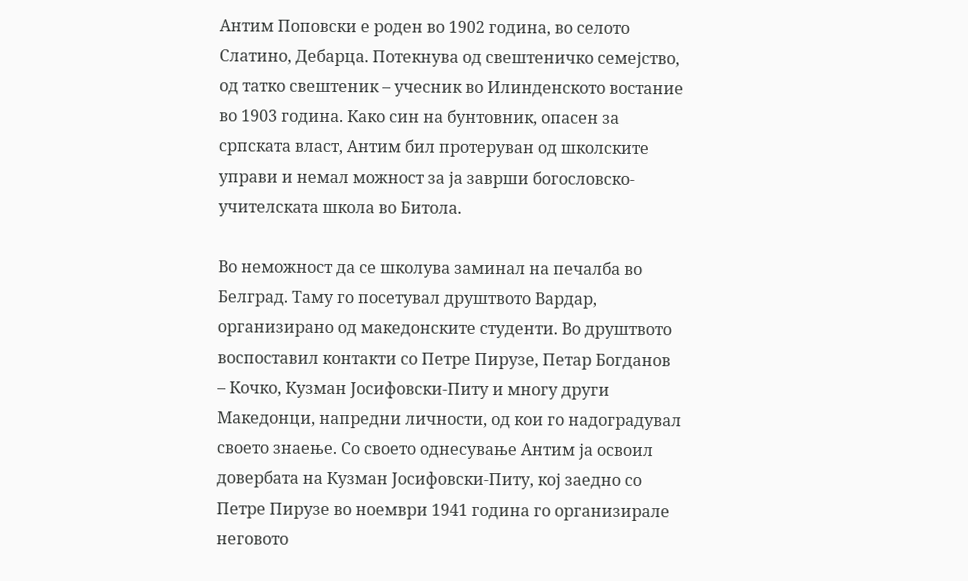Антим Поповски е роден во 1902 година, во селото Слатино, Дебарца. Потекнува од свештеничко семејство, од татко свештеник – учесник во Илинденското востание во 1903 година. Како син на бунтовник, опасен за српската власт, Антим бил протеруван од школските управи и немал можност за ја заврши богословско-учителската школа во Битола.

Во неможност да се школува заминал на печалба во Белград. Таму го посетувал друштвото Вардар, организирано од македонските студенти. Во друштвото воспоставил контакти со Петре Пирузе, Петар Богданов – Кочко, Кузман Јосифовски-Питу и многу други Македонци, напредни личности, од кои го надоградувал своето знаење. Со своето однесување Антим ја освоил довербата на Кузман Јосифовски-Питу, кој заедно со Петре Пирузе во ноември 1941 година го организирале неговото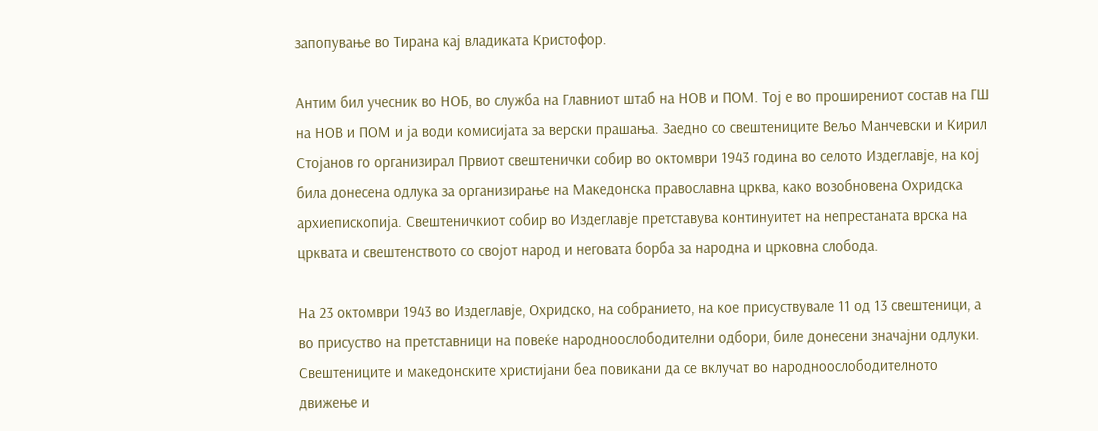запопување во Тирана кај владиката Кристофор.

Антим бил учесник во НОБ, во служба на Главниот штаб на НОВ и ПОМ. Тој е во проширениот состав на ГШ на НОВ и ПОМ и ја води комисијата за верски прашања. Заедно со свештениците Вељо Манчевски и Кирил Стојанов го организирал Првиот свештенички собир во октомври 1943 година во селото Издеглавје, на кој била донесена одлука за организирање на Македонска православна црква, како возобновена Охридска архиепископија. Свештеничкиот собир во Издеглавје претставува континуитет на непрестаната врска на црквата и свештенството со својот народ и неговата борба за народна и црковна слобода.

На 23 октомври 1943 во Издеглавје, Охридско, на собранието, на кое присуствувале 11 од 13 свештеници, а во присуство на претставници на повеќе народноослободителни одбори, биле донесени значајни одлуки. Свештениците и македонските христијани беа повикани да се вклучат во народноослободителното движење и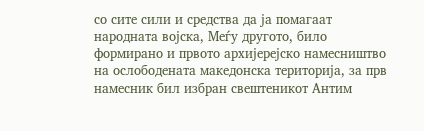со сите сили и средства да ја помагаат народната војска, Меѓу другото, било формирано и првото архијерејско намесништво на ослободената македонска територија, за прв намесник бил избран свештеникот Антим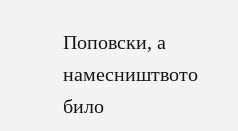Поповски, а намесништвото било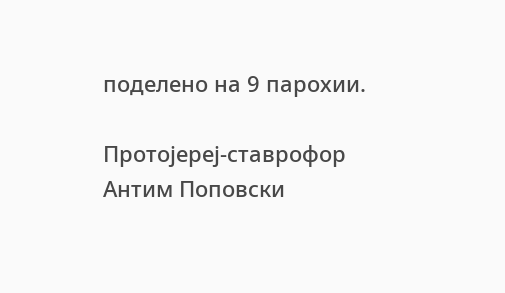поделено на 9 парохии.

Протојереј-ставрофор Антим Поповски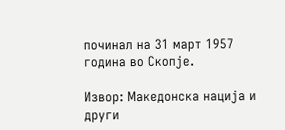починал на 31 март 1957 година во Скопје.

Извор: Македонска нација и други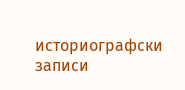историографски записи